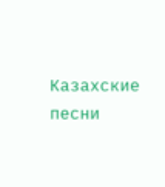Казахские песни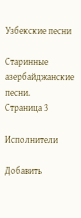Узбекские песни

Старинные азербайджанские песни.
Страница 3

Исполнители

Добавить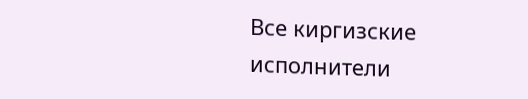Все киргизские исполнители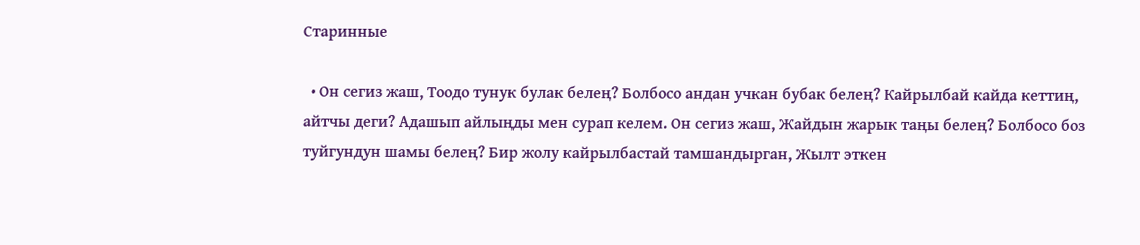Старинные

  • Он сегиз жаш, Тоодо тунук булак белең? Болбосо андан учкан бубак белең? Кайрылбай кайда кеттиң, айтчы деги? Адашып айлыңды мен сурап келем. Он сегиз жаш, Жайдын жарык таңы белең? Болбосо боз туйгундун шамы белең? Бир жолу кайрылбастай тамшандырган, Жылт эткен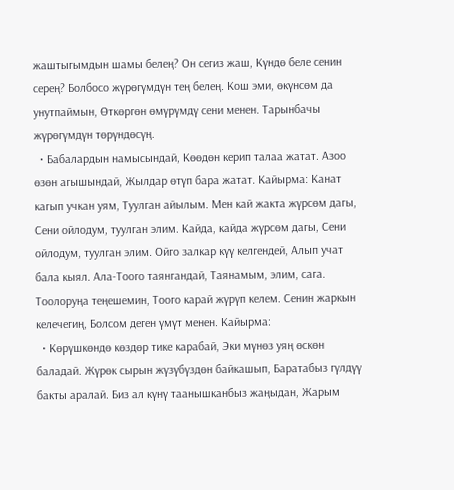жаштыгымдын шамы белең? Он сегиз жаш, Күндө беле сенин серең? Болбосо жүрөгүмдүн тең белең. Кош эми, өкүнсөм да унутпаймын, Өткөргөн өмүрүмдү сени менен. Тарынбачы жүрөгүмдүн төрүндөсүң.
  • Бабалардын намысындай, Көөдөн керип талаа жатат. Азоо өзөн агышындай, Жылдар өтүп бара жатат. Кайырма: Канат кагып учкан уям, Туулган айылым. Мен кай жакта жүрсөм дагы, Сени ойлодум, туулган элим. Кайда, кайда жүрсөм дагы, Сени ойлодум, туулган элим. Ойго залкар күү келгендей, Алып учат бала кыял. Ала-Тоого таянгандай, Таянамым, элим, сага. Тоолоруңа теңешемин, Тоого карай жүрүп келем. Сенин жаркын келечегиң, Болсом деген үмүт менен. Кайырма:
  • Көрүшкөндө көздөр тике карабай, Эки мүнөз уяң өскөн баладай. Жүрөк сырын жүзүбүздөн байкашып, Баратабыз гүлдүү бакты аралай. Биз ал күнү таанышканбыз жаңыдан, Жарым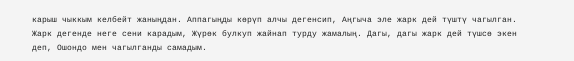карыш чыккым келбейт жаныңдан. Аппагыңды көрүп алчы дегенсип, Аңгыча эле жарк дей түштү чагылган. Жарк дегенде неге сени карадым, Жүрөк булкуп жайнап турду жамалың. Дагы, дагы жарк дей түшсө экен деп, Ошондо мен чагылганды самадым.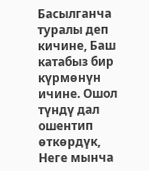Басылганча туралы деп кичине, Баш катабыз бир күрмөнүн ичине. Ошол түндү дал ошентип өткөрдүк, Неге мынча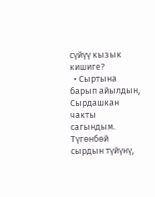сүйүү кызык кишиге?
  • Сыртына барып айылдын, Сырдашкан чакты сагындым. Түгөнбөй сырдын түйүнү,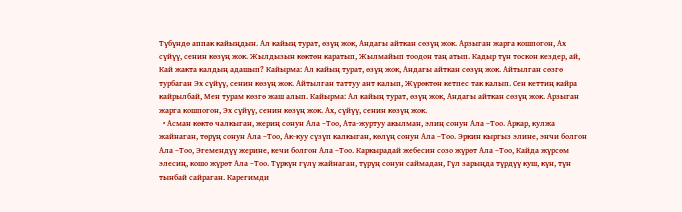Түбүндө аппак кайыңдын. Ал кайың турат, өзүң жок, Андагы айткан сөзүң жок. Арзыган жарга кошпогон, Ах сүйүү, сенин көзүң жок. Жылдызын көктөн каратып, Жылмайып тоодон таң атып. Кадыр түн тоскон кездер, ай, Кай жакта калдың адашып? Кайырма: Ал кайың турат, өзүң жок, Андагы айткан сөзүң жок. Айтылган сөзгө турбаган Эх сүйүү, сенин көзүң жок. Айтылган таттуу ант калып, Жүрөктөн кетпес так калып. Сен кеттиң кайра кайрылбай, Мен турам көзгө жаш алып. Кайырма: Ал кайың турат, өзүң жок, Андагы айткан сөзүң жок. Арзыган жарга кошпогон, Эх сүйүү, сенин көзүң жок. Ах, сүйүү, сенин көзүң жок.
  • Асман көктө чалкыган, жериң сонун Ала –Тоо, Ата-журтуу акылман, элиң сонун Ала –Тоо. Аркар, кулжа жайнаган, төрүң сонун Ала –Тоо, Ак-куу сүзүп калкыган, көлүң сонун Ала –Тоо. Эркин кыргыз элине, энчи болгон Ала –Тоо, Эгемендүү жерине, кечи болгон Ала –Тоо. Каркырадай жебесин созо жүрөт Ала –Тоо, Кайда жүрсөм элесиң, кошо жүрөт Ала –Тоо. Түркүн гүлү жайнаган, түрүң сонун саймадан, Гүл зарыңда түрдүү куш, күн, түн тынбай сайраган. Карегимди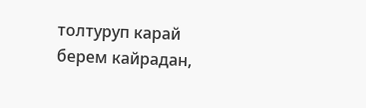толтуруп карай берем кайрадан,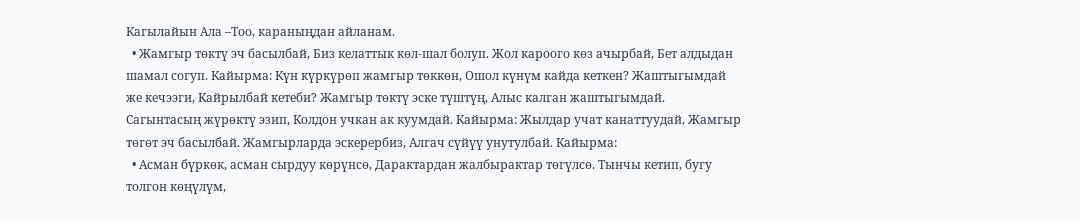Кагылайын Ала –Тоо, караныңдан айланам.
  • Жамгыр төктү эч басылбай, Биз келаттык көл-шал болуп. Жол кароого көз ачырбай, Бет алдыдан шамал согуп. Кайырма: Күн күркүрөп жамгыр төккөн, Ошол күнүм кайда кеткен? Жаштыгымдай же кечээги, Кайрылбай кетеби? Жамгыр төктү эске түштүң, Алыс калган жаштыгымдай. Сагынтасың жүрөктү эзип, Колдон учкан ак куумдай. Кайырма: Жылдар учат канаттуудай, Жамгыр төгөт эч басылбай. Жамгырларда эскерербиз, Алгач сүйүү унутулбай. Кайырма:
  • Асман бүркөк, асман сырдуу көрүнсө, Дарактардан жалбырактар төгүлсө. Тынчы кетип, бугу толгон көңүлүм,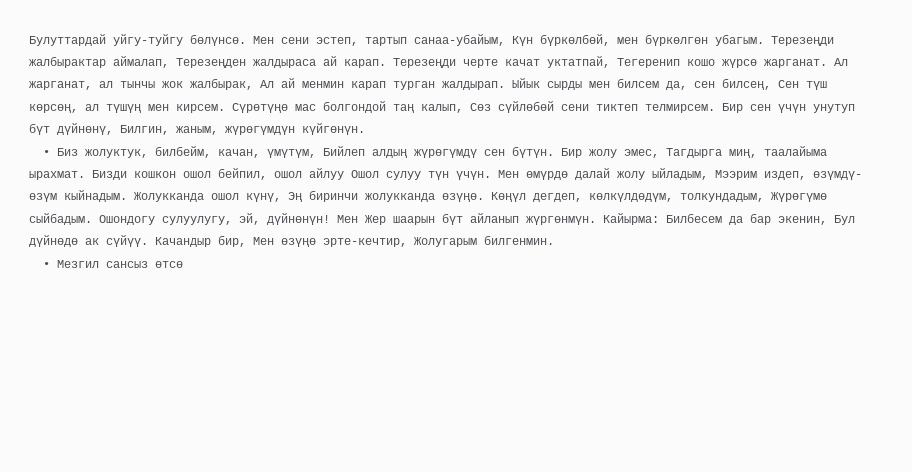Булуттардай уйгу-туйгу бөлүнсө. Мен сени эстеп, тартып санаа-убайым, Күн бүркөлбөй, мен бүркөлгөн убагым. Терезеңди жалбырактар аймалап, Терезеңден жалдыраса ай карап. Терезеңди черте качат уктатпай, Тегеренип кошо жүрсө жарганат. Ал жарганат, ал тынчы жок жалбырак, Ал ай менмин карап турган жалдырап. Ыйык сырды мен билсем да, сен билсең, Сен түш көрсөң, ал түшүң мен кирсем. Сүрөтүңө мас болгондой таң калып, Сөз сүйлөбөй сени тиктеп телмирсем. Бир сен үчүн унутуп бүт дүйнөнү, Билгин, жаным, жүрөгүмдүн күйгөнүн.
  • Биз жолуктук, билбейм, качан, үмүтүм, Бийлеп алдың жүрөгүмдү сен бүтүн. Бир жолу эмес, Тагдырга миң, таалайыма ырахмат. Бизди кошкон ошол бейпил, ошол айлуу Ошол сулуу түн үчүн. Мен өмүрдө далай жолу ыйладым, Мээрим издеп, өзүмдү-өзүм кыйнадым. Жолукканда ошол күнү, Эң биринчи жолукканда өзүңө. Көңүл дегдеп, көлкүлдөдүм, толкундадым, Жүрөгүмө сыйбадым. Ошондогу сулуулугу, эй, дүйнөнүн! Мен Жер шаарын бүт айланып жүргөнмүн. Кайырма: Билбесем да бар экенин, Бул дүйнөдө ак сүйүү. Качандыр бир, Мен өзүңө эрте-кечтир, Жолугарым билгенмин.
  • Мезгил сансыз өтсө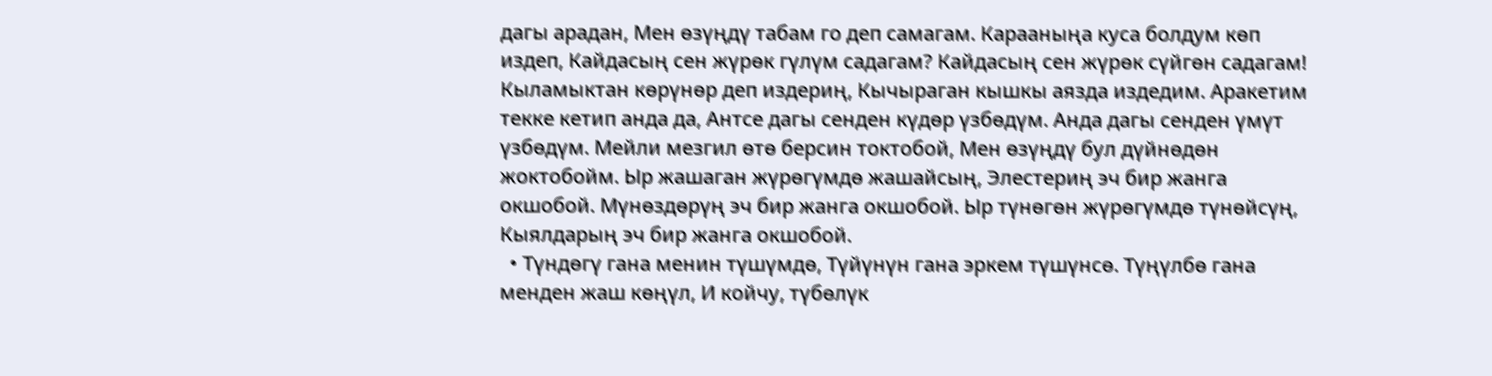дагы арадан, Мен өзүңдү табам го деп самагам. Карааныңа куса болдум көп издеп, Кайдасың сен жүрөк гүлүм садагам? Кайдасың сен жүрөк сүйгөн садагам! Кыламыктан көрүнөр деп издериң, Кычыраган кышкы аязда издедим. Аракетим текке кетип анда да, Антсе дагы сенден күдөр үзбөдүм. Анда дагы сенден үмүт үзбөдүм. Мейли мезгил өтө берсин токтобой, Мен өзүңдү бул дүйнөдөн жоктобойм. Ыр жашаган жүрөгүмдө жашайсың, Элестериң эч бир жанга окшобой. Мүнөздөрүң эч бир жанга окшобой. Ыр түнөгөн жүрөгүмдө түнөйсүң, Кыялдарың эч бир жанга окшобой.
  • Түндөгү гана менин түшүмдө, Түйүнүн гана эркем түшүнсө. Түңүлбө гана менден жаш көңүл, И койчу, түбөлүк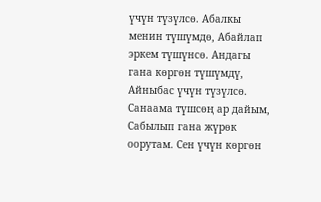үчүн түзүлсө. Абалкы менин түшүмдө, Абайлап эркем түшүнсө. Андагы гана көргөн түшүмдү, Айныбас үчүн түзүлсө. Санаама түшсөң ар дайым, Сабылып гана жүрөк оорутам. Сен үчүн көргөн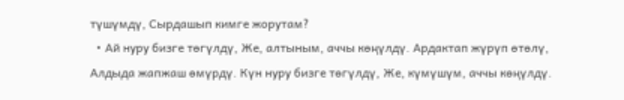түшүмдү, Сырдашып кимге жорутам?
  • Ай нуру бизге төгүлдү, Же, алтыным, аччы көңүлдү. Ардактап жүрүп өтөлү, Алдыда жапжаш өмүрдү. Күн нуру бизге төгүлдү, Же, күмүшүм, аччы көңүлдү.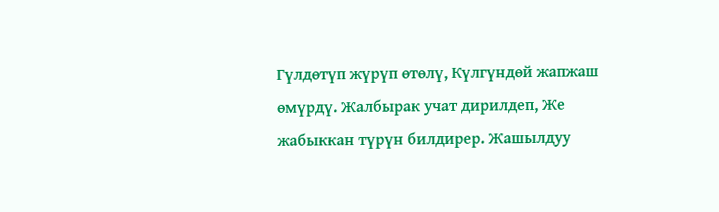Гүлдөтүп жүрүп өтөлү, Күлгүндөй жапжаш өмүрдү. Жалбырак учат дирилдеп, Же жабыккан түрүн билдирер. Жашылдуу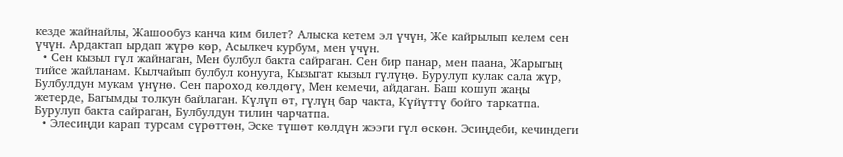кезде жайнайлы, Жашообуз канча ким билет? Алыска кетем эл үчүн, Же кайрылып келем сен үчүн. Ардактап ырдап жүрө көр, Асылкеч курбум, мен үчүн.
  • Сен кызыл гүл жайнаган, Мен булбул бакта сайраган. Сен бир панар, мен паана, Жарыгың тийсе жайланам. Кылчайып булбул конууга, Кызыгат кызыл гүлүңө. Бурулуп кулак сала жүр, Булбулдун мукам үнүнө. Сен пароход көлдөгү, Мен кемечи, айдаган. Баш кошуп жаңы жетерде, Багымды толкун байлаган. Күлүп өт, гүлүң бар чакта, Күйүттү бойго таркатпа. Бурулуп бакта сайраган, Булбулдун тилин чарчатпа.
  • Элесиңди карап турсам сүрөттөн, Эске түшөт көлдүн жээги гүл өскөн. Эсиңдеби, кечиндеги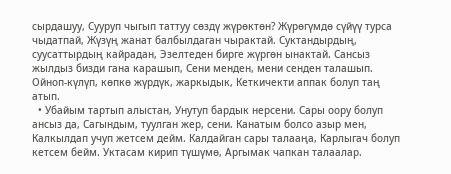сырдашуу, Сууруп чыгып таттуу сөздү жүрөктөн? Жүрөгүмдө сүйүү турса чыдатпай, Жүзүң жанат балбылдаган чырактай. Суктандырдың, суусаттырдың кайрадан, Эзелтеден бирге жүргөн ынактай. Сансыз жылдыз бизди гана карашып, Сени менден, мени сенден талашып. Ойноп-күлүп, көпкө жүрдүк, жаркыдык, Кеткичекти аппак болуп таң атып.
  • Убайым тартып алыстан, Унутуп бардык нерсени. Сары оору болуп ансыз да, Сагындым, туулган жер, сени. Канатым болсо азыр мен, Калкылдап учуп жетсем дейм. Калдайган сары талааңа, Карлыгач болуп кетсем бейм. Уктасам кирип түшүмө, Аргымак чапкан талаалар.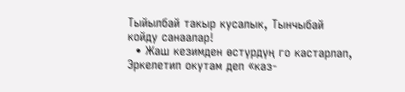Тыйылбай такыр кусалык, Тынчыбай койду санаалар!
  • Жаш кезимден өстүрдүң го кастарлап, Эркелетип окутам деп «каз-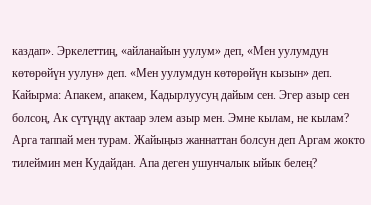каздап». Эркелеттиң, «айланайын уулум» деп, «Мен уулумдун көтөрөйүн уулун» деп. «Мен уулумдун көтөрөйүн кызын» деп. Кайырма: Апакем, апакем, Кадырлуусуң дайым сен. Эгер азыр сен болсоң, Ак сүтүңдү актаар элем азыр мен. Эмне кылам, не кылам? Арга таппай мен турам. Жайыңыз жаннаттан болсун деп Аргам жокто тилеймин мен Кудайдан. Апа деген ушунчалык ыйык белең?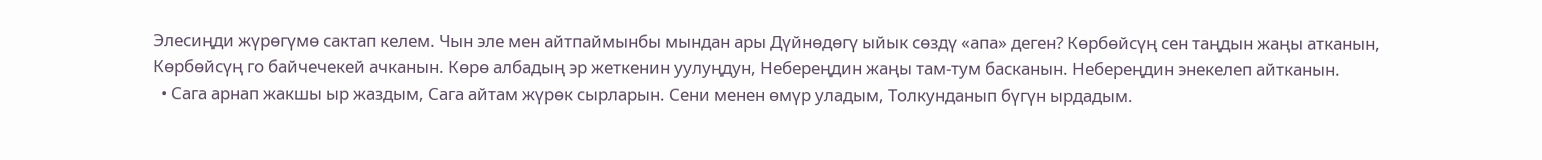Элесиңди жүрөгүмө сактап келем. Чын эле мен айтпаймынбы мындан ары Дүйнөдөгү ыйык сөздү «апа» деген? Көрбөйсүң сен таңдын жаңы атканын, Көрбөйсүң го байчечекей ачканын. Көрө албадың эр жеткенин уулуңдун, Небереңдин жаңы там-тум басканын. Небереңдин энекелеп айтканын.
  • Сага арнап жакшы ыр жаздым, Сага айтам жүрөк сырларын. Сени менен өмүр уладым, Толкунданып бүгүн ырдадым.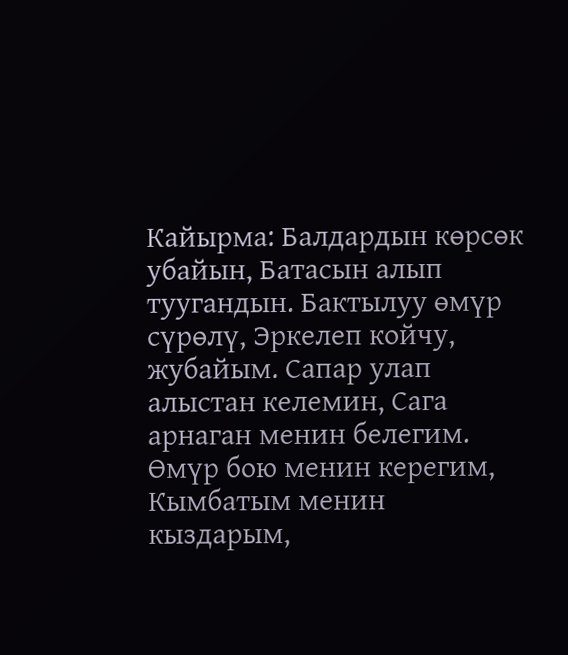Кайырма: Балдардын көрсөк убайын, Батасын алып туугандын. Бактылуу өмүр сүрөлү, Эркелеп койчу, жубайым. Сапар улап алыстан келемин, Сага арнаган менин белегим. Өмүр бою менин керегим, Кымбатым менин кыздарым,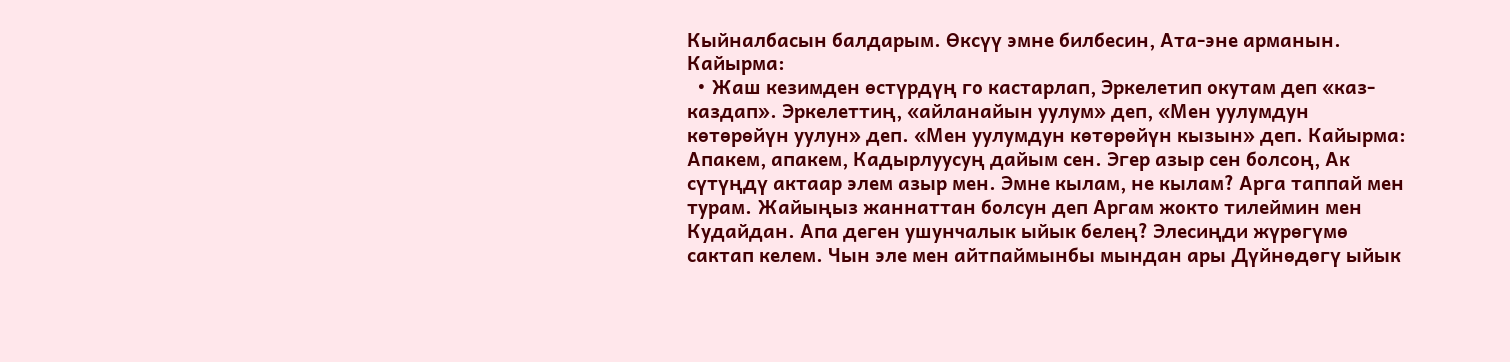Кыйналбасын балдарым. Өксүү эмне билбесин, Ата-эне арманын. Кайырма:
  • Жаш кезимден өстүрдүң го кастарлап, Эркелетип окутам деп «каз-каздап». Эркелеттиң, «айланайын уулум» деп, «Мен уулумдун көтөрөйүн уулун» деп. «Мен уулумдун көтөрөйүн кызын» деп. Кайырма: Апакем, апакем, Кадырлуусуң дайым сен. Эгер азыр сен болсоң, Ак сүтүңдү актаар элем азыр мен. Эмне кылам, не кылам? Арга таппай мен турам. Жайыңыз жаннаттан болсун деп Аргам жокто тилеймин мен Кудайдан. Апа деген ушунчалык ыйык белең? Элесиңди жүрөгүмө сактап келем. Чын эле мен айтпаймынбы мындан ары Дүйнөдөгү ыйык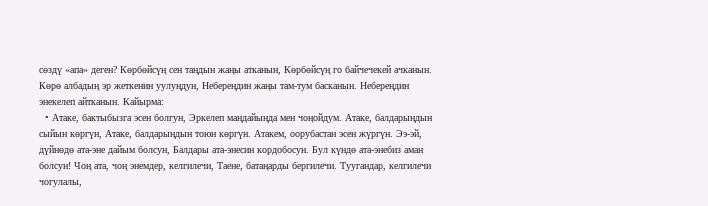сөздү «апа» деген? Көрбөйсүң сен таңдын жаңы атканын, Көрбөйсүң го байчечекей ачканын. Көрө албадың эр жеткенин уулуңдун, Небереңдин жаңы там-тум басканын. Небереңдин энекелеп айтканын. Кайырма:
  • Атаке, бактыбызга эсен болгун, Эркелеп маңдайыңда мен чоңойдум. Атаке, балдарыңдын сыйын көргүн, Атаке, балдарыңдын тоюн көргүн. Атакем, оорубастан эсен жүргүн. Ээ-эй, дүйнөдө ата-эне дайым болсун, Балдары ата-энесин кордобосун. Бул күндө ата-энебиз аман болсун! Чоң ата, чоң энемдер, келгилечи, Таене, батаңарды бергилечи. Туугандар, келгилечи чогулалы,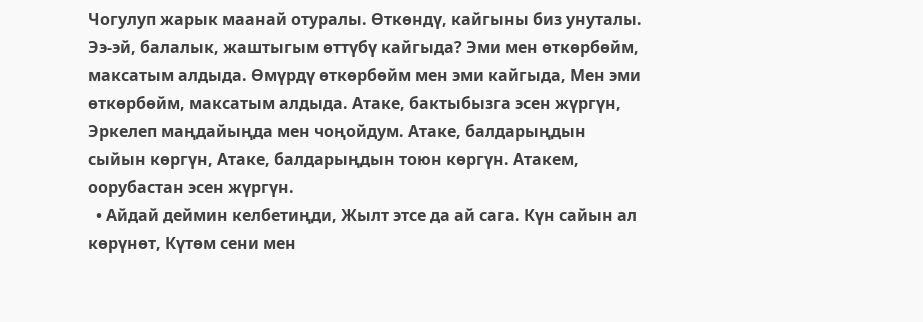Чогулуп жарык маанай отуралы. Өткөндү, кайгыны биз унуталы. Ээ-эй, балалык, жаштыгым өттүбү кайгыда? Эми мен өткөрбөйм, максатым алдыда. Өмүрдү өткөрбөйм мен эми кайгыда, Мен эми өткөрбөйм, максатым алдыда. Атаке, бактыбызга эсен жүргүн, Эркелеп маңдайыңда мен чоңойдум. Атаке, балдарыңдын сыйын көргүн, Атаке, балдарыңдын тоюн көргүн. Атакем, оорубастан эсен жүргүн.
  • Айдай деймин келбетиңди, Жылт этсе да ай сага. Күн сайын ал көрүнөт, Күтөм сени мен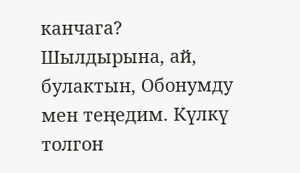канчага? Шылдырына, ай, булактын, Обонумду мен теңедим. Күлкү толгон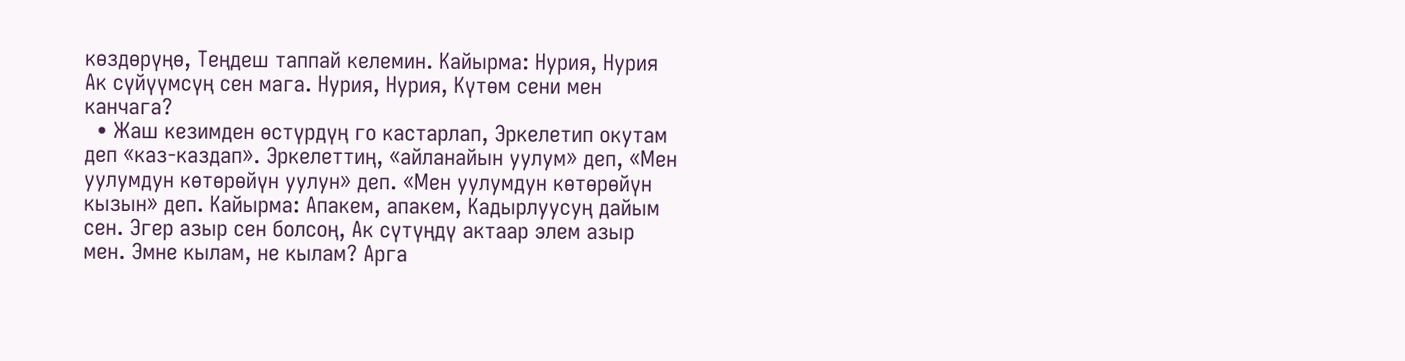көздөрүңө, Теңдеш таппай келемин. Кайырма: Нурия, Нурия Ак сүйүүмсүң сен мага. Нурия, Нурия, Күтөм сени мен канчага?
  • Жаш кезимден өстүрдүң го кастарлап, Эркелетип окутам деп «каз-каздап». Эркелеттиң, «айланайын уулум» деп, «Мен уулумдун көтөрөйүн уулун» деп. «Мен уулумдун көтөрөйүн кызын» деп. Кайырма: Апакем, апакем, Кадырлуусуң дайым сен. Эгер азыр сен болсоң, Ак сүтүңдү актаар элем азыр мен. Эмне кылам, не кылам? Арга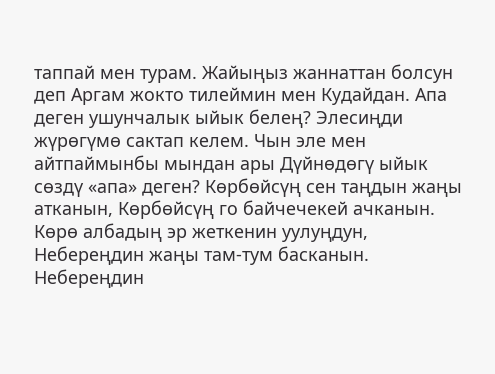таппай мен турам. Жайыңыз жаннаттан болсун деп Аргам жокто тилеймин мен Кудайдан. Апа деген ушунчалык ыйык белең? Элесиңди жүрөгүмө сактап келем. Чын эле мен айтпаймынбы мындан ары Дүйнөдөгү ыйык сөздү «апа» деген? Көрбөйсүң сен таңдын жаңы атканын, Көрбөйсүң го байчечекей ачканын. Көрө албадың эр жеткенин уулуңдун, Небереңдин жаңы там-тум басканын. Небереңдин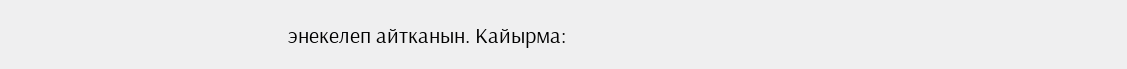энекелеп айтканын. Кайырма: